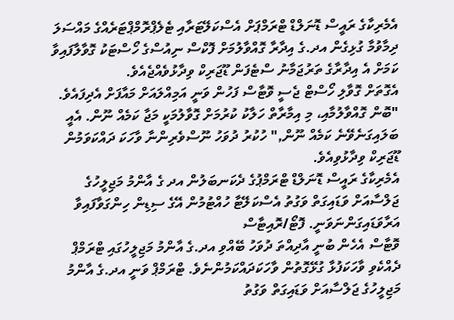އެމެރިކާގެ ރައީސް ޑޮނަލްޑް ޓްރަމްޕަށް އެސްކަލޭޓަރާއި ޓެލެޕްރޮމްޕްޓަރެއްގެ މައްސަލަ ދިމާވުމާ ގުޅިގެން އދ.ގެ އިދާރާ ގޮއްވާލުމަށް ފޮކްސް ނިއުސްގެ ހޯސްޓަކު ގޮވާލާފައިވާ ކަމަށް އެ އިދާރާގެ ތަރުޖަމާނު ސްޓެފަން ޑޫޖަރިކް ވިދާޅުވެއްޖެއެވެ.
އެގޮތަށް ގޮވާލި ހޯސްޓް ޖެސީ ވޮޓާސް ފަހުން ވަނީ އަމިއްލައަށް މައާފަށް އެދިފައެވެ.
"ބޮން ގޮއްވާލުމާއި، މި އިމާރާތް ހަލާކު ކުރުމަށް ގޮވާލުމަކީ މަޖާ ކަމެއް ނޫން. އެއީ ބަލައިގަނެވޭނެ ކަމެއް ނޫން," ހުކުރު ދުވަހު ނޫސްވެރިންނާ ވާހަކަ ދައްކަވަމުން ޑޫޖަރިކް ވިދާޅުވިއެވެ.
އެމެރިކާގެ ރައީސް ޑޮނަލްޑް ޓްރަމްޕުގެ ދެކަނބަލުން އދ ގެ އާންމު މަޖިލީހުގެ ޖަލްސާއަށް ވަޑައިގަތް ވަގުތު އެސްކަލޭޓާ ހުއްޓުމުން އޭގެ ސިޑިން ހިންގަވާފައިވާ އަރާވަޑައިގަންނަވަނީ. ފޮޓޯ/ރޮއިޓާސް
ވޮޓާސް އެހެން ބުނީ އާދިއްތަ ދުވަހު ބޭއްވި އދ.ގެ އާންމު މަޖިލީހުގައި ޓްރަމްޕް ދެއްކެވި ވާހަކަފުޅާ ގުޅޭގޮތުން ވާހަކަދައްކަމުންނެވެ. ޓްރަމްޕް ވަނީ އދ.ގެ އާންމު މަޖިލީހުގެ ޖަލްސާއަށް ވަޑައިގަތް ވަގުތު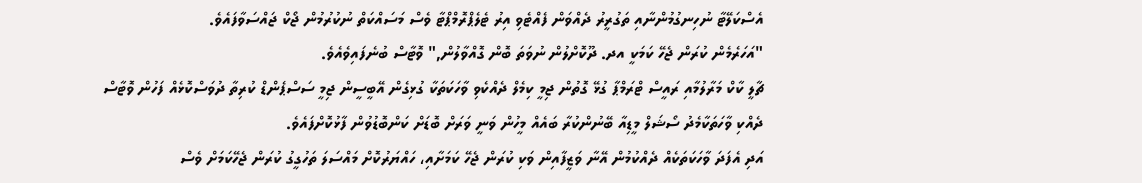އެސްކަލޭޓާ ނުހިނގުމުންނާއި ތަގުރީރު ދެއްވަން ފެއްޓެވި އިރު ޓެލެޕްރޮމްޕްޓާ ވެސް މަސައްކަތް ނުކުރުމުން ޖޯކް ޖައްސަވާފައެވެ.
"އަހަރެމެން ކުރަން ޖެހޭ ކަމަކީ އދ. ދޫކޮށްލުން ނުވަތަ ބޮން ގޮއްވާލުން," ވޮޓާސް ބުނެފައިވެއެވެ.
ޗާލީ ކާކް މަރާލުމާއި ރައީސް ޓްރަމްޕާ ގުޅޭ ގޮތުން ޖިމީ ކިމެލް ދެއްކެވި ވާހަކަތަކާ ގުޅިގެން އޭބީސީން ޖިމީ ސަސްޕެންޑް ކުރިތާ ދުވަސްކޮޅެއް ފަހުން ވޮޓާސް ދެއްކި ވާހަތަކާމެދު ސޯޝަލް މީޑިއާ ބޭނުންކުރާ ބައެއް މީހުން ވަނީ ވަރަށް ބޮޑަށް ކަންބޮޑުވުން ފާޅުކޮށްފައެވެ.
އަދި އެފަދަ ވާހަކަތަކެއް ދެއްކުމުން އޭނާ ވަޒީފާއިން ވަކި ކުރަން ޖެހޭ ކަމަށާއި، ހައްޔަރުކޮށް މައްސަލަ ތަހުގީގު ކުރަން ޖެހޭކަމަށް ވެސް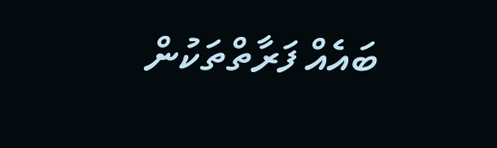ބައެއް ފަރާތްތަކުން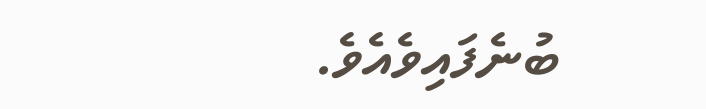ބުނެފައިވެއެވެ.